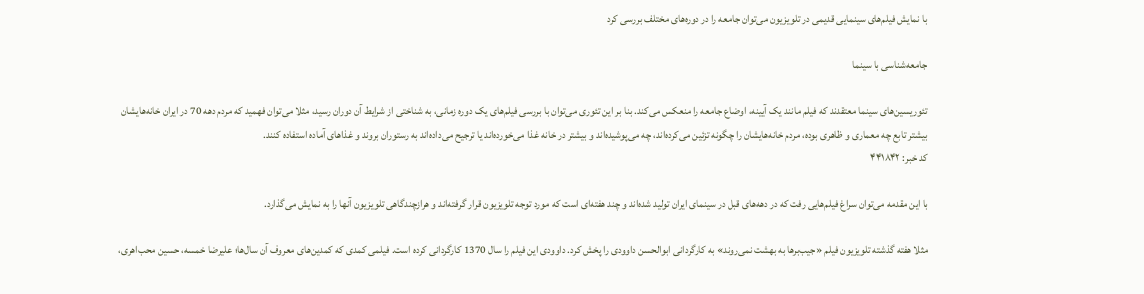با نمایش فیلم‌های سینمایی قدیمی در تلویزیون می‌توان جامعه را در دوره‌های مختلف بررسی کرد

جامعه‌شناسی با سینما

تئوریسین‌های سینما معتقدند که فیلم مانند یک آیینه، اوضاع جامعه را منعکس می‌کند. بنا بر این تئوری می‌توان با بررسی فیلم‌های یک دوره زمانی، به شناختی از شرایط آن دوران رسید، مثلا می‌توان فهمید که مردم دهه 70 در ایران خانه‌هایشان بیشتر تابع چه معماری و ظاهری بوده، مردم خانه‌هایشان را چگونه تزئین می‌کرده‌اند، چه می‌پوشیده‌اند و بیشتر در خانه غذا می‌خورده‌اند یا ترجیح می‌داده‌اند به رستوران بروند و غذاهای آماده استفاده کنند.
کد خبر: ۴۴۱۸۴۲

با این مقدمه می‌توان سراغ فیلم‌هایی رفت که در دهه‌های قبل در سینمای ایران تولید شده‌اند و چند هفته‌ای است که مورد توجه تلویزیون قرار گرفته‌اند و هرازچند‌گاهی تلویزیون آنها را به نمایش می‌گذارد.

مثلا هفته گذشته تلویزیون فیلم «جیب‌برها به بهشت نمی‌روند» به کارگردانی ابوالحسن داوودی را پخش کرد. داوودی این فیلم را سال 1370 کارگردانی کرده است. فیلمی کمدی که کمدین‌های معروف آن‌ سال‌ها؛ علیرضا خمسه، حسین محب‌اهری،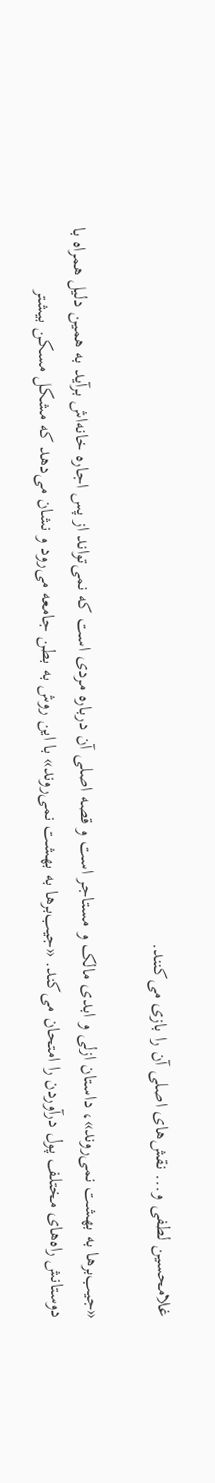غلامحسین لطفی و... نقش‌های اصلی آن را بازی می‌کنند.

«جیب‌برها به بهشت نمی‌روند»، داستان ازلی و ابدی مالک و مستاجر است و قصه اصلی آن درباره مردی است که نمی‌تواند از پس اجاره خانه‌‌اش برآید به همین دلیل همراه با دوستانش راه‌های مختلف پول درآوردن را امتحان می‌کند. «جیب‌برها به بهشت نمی‌روند» با این روش به بطن جامعه می‌رود و نشان می‌دهد که مشکل مسکن بیشتر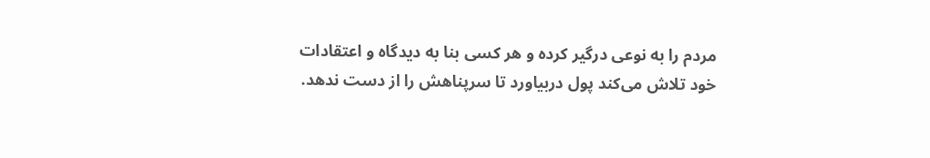مردم را به نوعی درگیر کرده و هر کسی بنا به دیدگاه و اعتقادات خود تلاش می‌کند پول دربیاورد تا سرپناهش را از دست ندهد.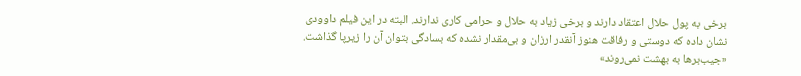برخی به پول حلال اعتقاد دارند و برخی زیاد به حلال و حرامی کاری ندارند. البته در این فیلم داوودی نشان داده که دوستی و رفاقت هنوز آنقدر ارزان و بی‌مقدار نشده که بسادگی بتوان آن را زیرپا گذاشت. «جیب‌برها به بهشت نمی‌روند»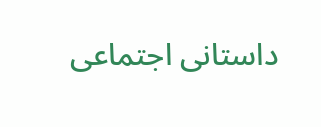داستانی اجتماعی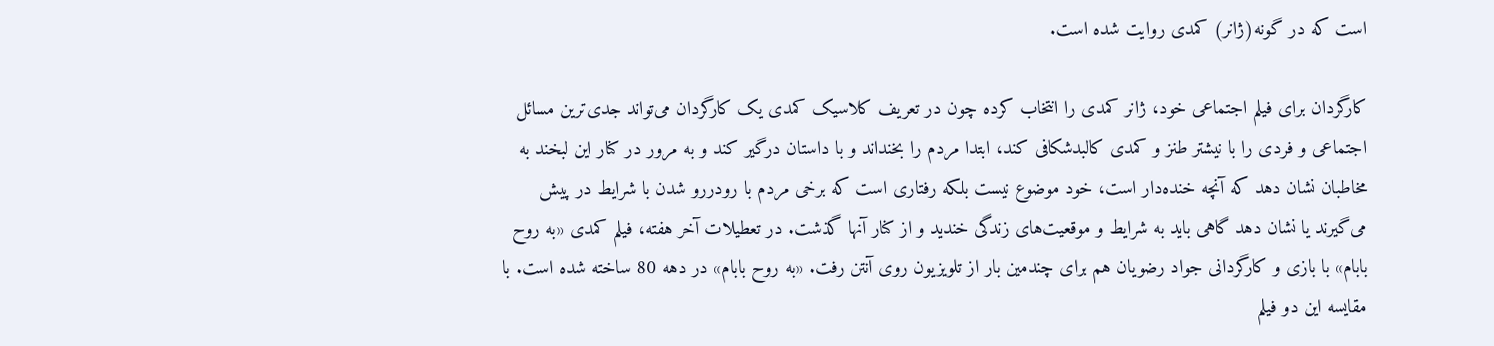است که در گونه(ژانر) کمدی روایت شده است.

کارگردان برای فیلم اجتماعی خود، ژانر کمدی را انتخاب کرده چون در تعریف کلاسیک کمدی یک کارگردان می‌تواند جدی‌ترین مسائل اجتماعی و فردی را با نیشتر طنز و کمدی کالبدشکافی کند، ابتدا مردم را بخنداند و با داستان درگیر کند و به مرور در کنار این لبخند به مخاطبان نشان دهد که آنچه خنده‌دار است، خود موضوع نیست بلکه رفتاری است که برخی مردم با رودررو شدن با شرایط در پیش می‌گیرند یا نشان دهد گاهی باید به شرایط و موقعیت‌های زندگی خندید و از کنار آنها گذشت. در تعطیلات آخر هفته، فیلم کمدی «به روح بابام» با بازی و کارگردانی جواد رضویان هم برای چندمین بار از تلویزیون روی آنتن رفت. «به روح بابام» در دهه 80 ساخته شده است. با مقایسه این دو فیلم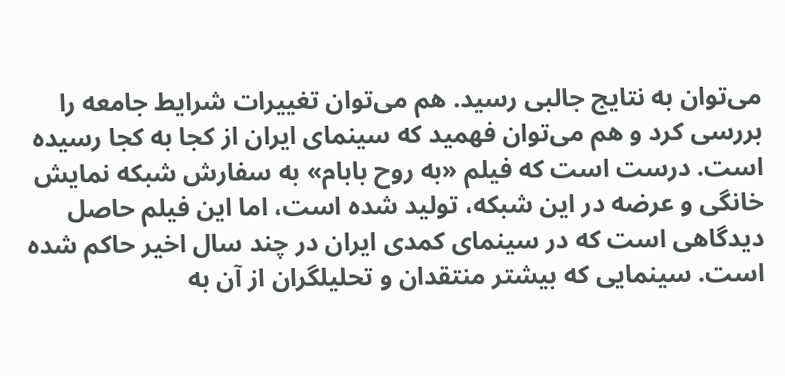می‌توان به نتایج جالبی رسید. هم می‌توان تغییرات شرایط جامعه را بررسی کرد و هم می‌توان فهمید که سینمای ایران از کجا به کجا رسیده است. درست است که فیلم «به روح بابام» به سفارش شبکه نمایش خانگی و عرضه در این شبکه، تولید شده است، اما این فیلم حاصل دید‌گاهی است که در سینمای کمدی ایران در چند سال اخیر حاکم شده است. سینمایی که بیشتر منتقدان و تحلیلگران از آن به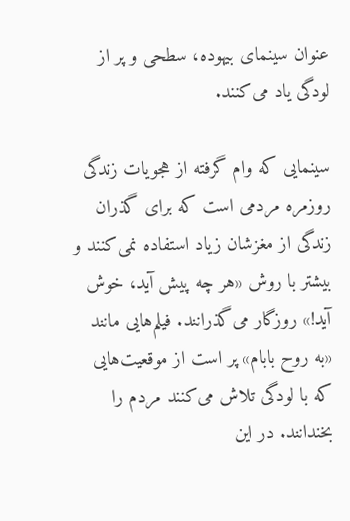عنوان سینمای بیهوده، سطحی و پر از لودگی یاد می‌کنند.

سینمایی که وام‌ گرفته از هجویات زندگی روزمره مردمی است که برای گذران زندگی از مغزشان زیاد استفاده نمی‌کنند و بیشتر با روش «هر چه پیش آید، خوش آید!» روزگار می‌گذرانند. فیلم‌هایی مانند «به روح بابام» پر است از موقعیت‌هایی که با لودگی تلاش می‌کنند مردم را بخندانند. در این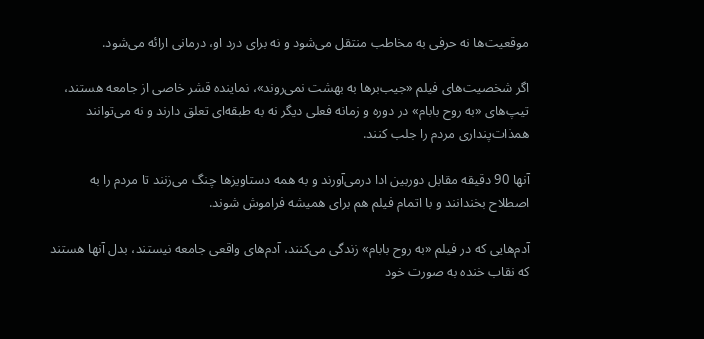موقعیت‌ها نه حرفی به مخاطب منتقل می‌شود و نه برای درد او، درمانی ارائه می‌شود.

اگر شخصیت‌های فیلم «جیب‌برها به بهشت نمی‌روند»، نماینده قشر خاصی از جامعه هستند، تیپ‌های «به روح بابام» در دوره و زمانه فعلی دیگر نه به طبقه‌ای تعلق دارند و نه می‌توانند همذات‌پنداری مردم را جلب کنند.

آنها 90 دقیقه مقابل دوربین ادا درمی‌آورند و به همه دستاویزها چنگ می‌زنند تا مردم را به اصطلاح بخندانند و با اتمام فیلم هم برای همیشه فراموش شوند.

آدم‌هایی که در فیلم «به روح بابام» زندگی می‌کنند، آدم‌های واقعی جامعه نیستند، بدل آنها هستند که نقاب خنده به صورت خود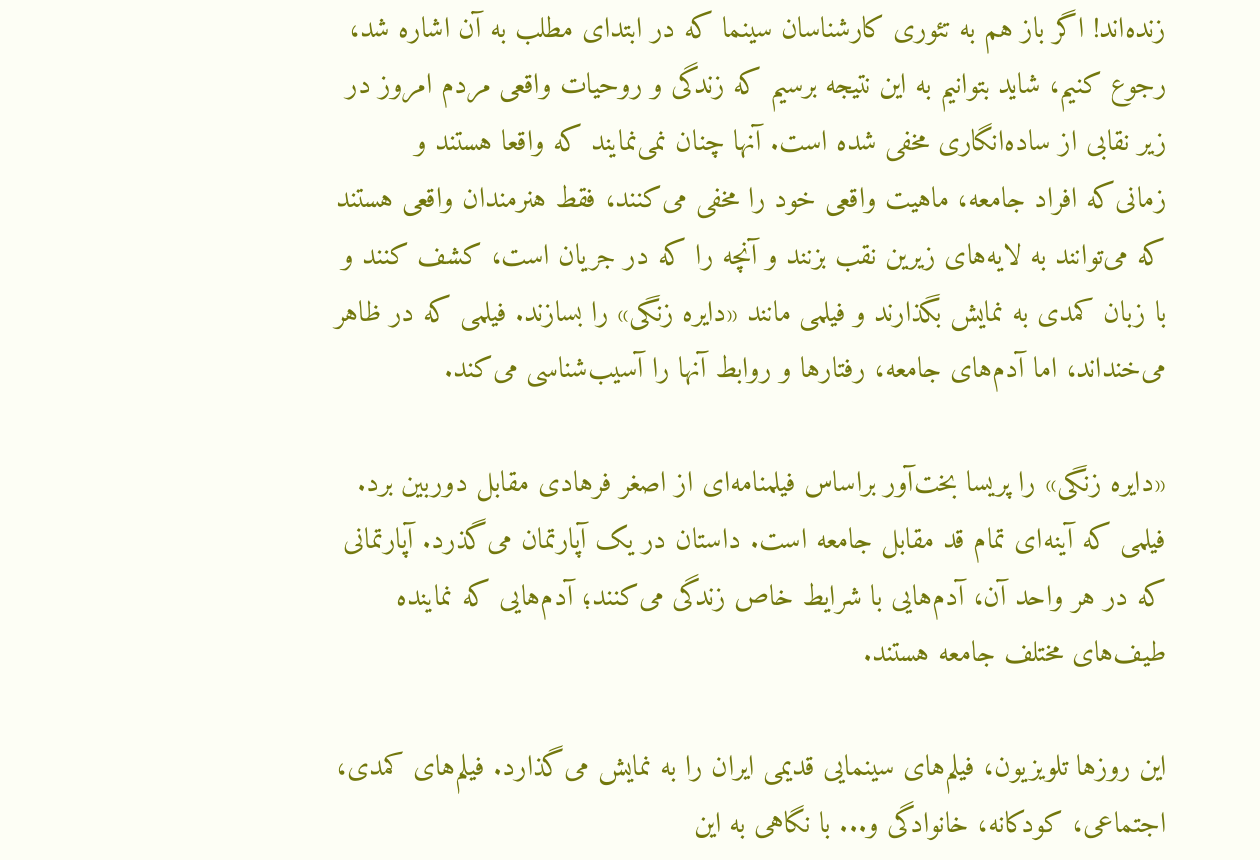زنده‌اند! اگر باز هم به تئوری کارشناسان سینما که در ابتدای مطلب به آن اشاره شد، رجوع کنیم، شاید بتوانیم به این نتیجه برسیم که زندگی و روحیات واقعی مردم امروز در زیر نقابی از ساده‌انگاری مخفی شده است. آنها چنان نمی‌نمایند که واقعا هستند و زمانی‌که افراد جامعه، ماهیت واقعی خود را مخفی می‌کنند، فقط هنرمندان واقعی هستند که می‌توانند به لایه‌های زیرین نقب بزنند و آنچه را که در جریان است، کشف کنند و با زبان کمدی به نمایش بگذارند و فیلمی مانند «دایره زنگی» را بسازند. فیلمی که در ظاهر می‌خنداند، اما آدم‌های جامعه، رفتارها و روابط آنها را آسیب‌شناسی می‌کند.

«دایره زنگی» را پریسا بخت‌آور براساس فیلمنامه‌ای از اصغر فرهادی مقابل دوربین برد. فیلمی که آینه‌ای تمام قد مقابل جامعه است. داستان در یک آپارتمان می‌گذرد. آپارتمانی که در هر واحد آن، آدم‌هایی با شرایط خاص زندگی می‌کنند؛ آدم‌هایی که نماینده طیف‌های مختلف جامعه هستند.

این روزها تلویزیون، فیلم‌های سینمایی قدیمی ایران را به نمایش می‌گذارد. فیلم‌های کمدی، اجتماعی، کودکانه، خانوادگی و... با نگاهی به این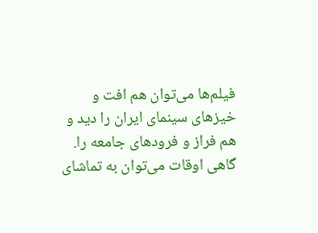فیلم‌ها می‌توان هم افت و خیز‌های سینمای ایران را دید و هم فراز و فرودهای جامعه را. گاهی اوقات می‌توان به تماشای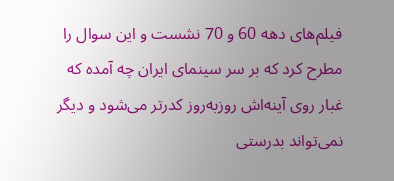فیلم‌های دهه 60 و 70 نشست و این سوال را مطرح کرد که بر سر سینمای ایران چه آمده که غبار روی آینه‌اش روزبه‌روز کدرتر می‌شود و دیگر نمی‌تواند بدرستی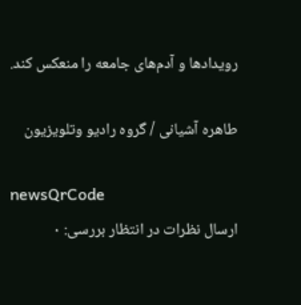رویدادها و آدم‌های جامعه را منعکس کند.

طاهره آشیانی / گروه رادیو و‌تلویزیون

newsQrCode
ارسال نظرات در انتظار بررسی: ۰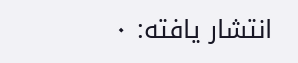انتشار یافته: ۰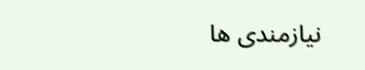نیازمندی ها